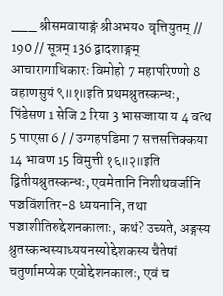___ श्रीसमवायाङ्गं श्रीअभय० वृत्तियुतम् // 190 // सूत्रम् 136 द्वादशाङ्गम् आचारागाधिकारः विमोहो 7 महापरिण्णो 8 वहाणसुयं ९॥१॥इति प्रथमश्रुतस्कन्धः, पिंडेसण 1 सेजि 2 रिया 3 भासज्जाया य 4 वत्थ 5 पाएसा 6 / / उग्गहपडिमा 7 सत्तसत्तिक्कया 14 भावण 15 विमुत्ती १६॥२॥इति द्वितीयश्रुतस्कन्धः, एवमेतानि निशीथवर्जानि पञ्चविंशतिर-8 ध्ययनानि, तथा पञ्चाशीतिरुद्देशनकालाः, कथं? उच्यते, अङ्गस्य श्रुतस्कन्धस्याध्ययनस्योद्देशकस्य चैतेषां चतुर्णामप्येक एवोद्देशनकालः, एवं च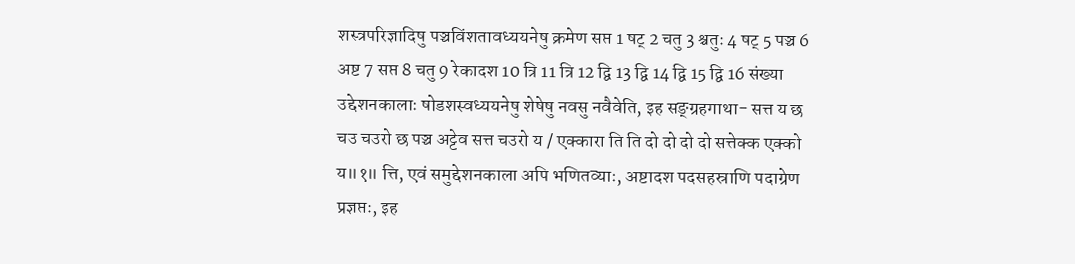शस्त्रपरिज्ञादिषु पञ्चविंशतावध्ययनेषु क्रमेण सप्त 1 षट् 2 चतु 3 श्चतुः 4 षट् 5 पञ्च 6 अष्ट 7 सप्त 8 चतु 9 रेकादश 10 त्रि 11 त्रि 12 द्वि 13 द्वि 14 द्वि 15 द्वि 16 संख्या उद्देशनकालाः षोडशस्वध्ययनेषु शेषेषु नवसु नवैवेति, इह सङ्ग्रहगाथा- सत्त य छ चउ चउरो छ पञ्च अट्टेव सत्त चउरो य / एक्कारा ति ति दो दो दो दो सत्तेक्क एक्को य॥१॥ त्ति, एवं समुद्देशनकाला अपि भणितव्याः, अष्टादश पदसहस्राणि पदाग्रेण प्रज्ञप्तः, इह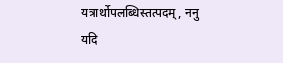यत्रार्थोपलब्धिस्तत्पदम्, ननु यदि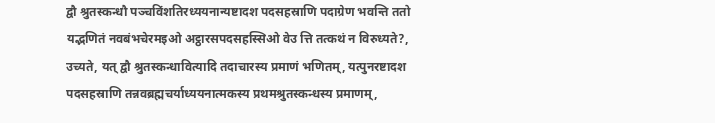द्वौ श्रुतस्कन्धौ पञ्चविंशतिरध्ययनान्यष्टादश पदसहस्राणि पदाग्रेण भवन्ति ततो यद्भणितं नवबंभचेरमइओ अट्ठारसपदसहस्सिओ वेउ त्ति तत्कथं न विरुध्यते?, उच्यते, यत् द्वौ श्रुतस्कन्धावित्यादि तदाचारस्य प्रमाणं भणितम्, यत्पुनरष्टादश पदसहस्राणि तन्नवब्रह्मचर्याध्ययनात्मकस्य प्रथमश्रुतस्कन्धस्य प्रमाणम्,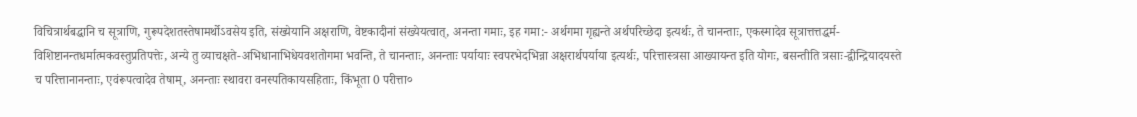विचित्रार्थबद्धानि च सूत्राणि, गुरूपदेशतस्तेषामर्थोऽवसेय इति, संख्येयानि अक्षराणि, वेष्टकादीनां संख्येयत्वात्, अनन्ता गमाः, इह गमा:- अर्थगमा गृह्यन्ते अर्थपरिच्छेदा इत्यर्थः, ते चानन्ताः, एकस्मादेव सूत्रात्तत्तद्धर्म-विशिष्टानन्तधर्मात्मकवस्तुप्रतिपत्तेः, अन्ये तु व्याचक्षते-अभिधानाभिधेयवशतोगमा भवन्ति, ते चानन्ताः, अनन्ताः पर्यायाः स्वपरभेदभिन्ना अक्षरार्थपर्याया इत्यर्थः, परित्तास्त्रसा आख्यायन्त इति योगः, बसन्तीति त्रसाः-द्वीन्द्रियादयस्ते च परित्तानानन्ताः, एवंरूपत्वादेव तेषाम्, अनन्ताः स्थावरा वनस्पतिकायसहिताः, किंभूता 0 परीत्ता०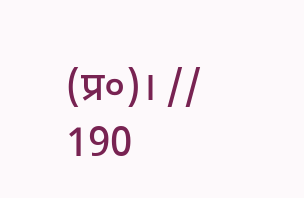(प्र०)। // 190